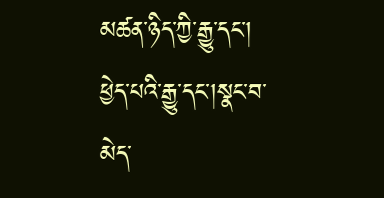མཚན་ཉིད་ཀྱི་རྒྱུ་དང་། ཕྱེད་པའི་རྒྱུ་དང་།སྣང་བ་མེད་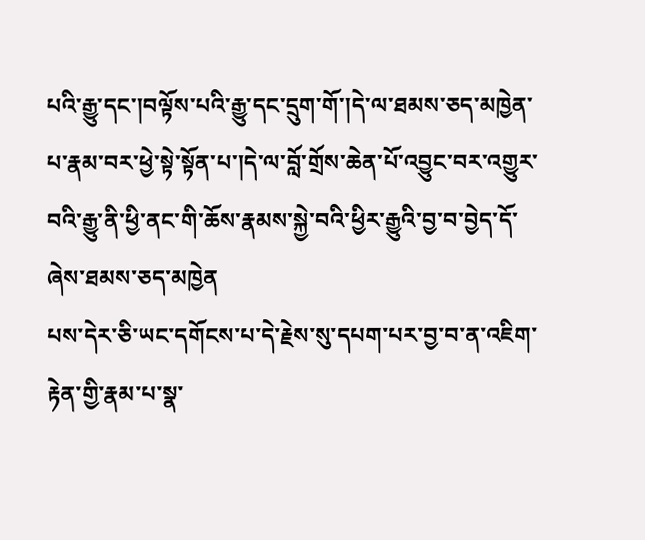པའི་རྒྱུ་དང་།བལྟོས་པའི་རྒྱུ་དང་དྲུག་གོ་།དེ་ལ་ཐམས་ཅད་མཁྱེན་པ་རྣམ་བར་ཕྱེ་སྟེ་སྟོན་པ་།དེ་ལ་བློ་གྲོས་ཆེན་པོ་འབྱུང་བར་འགྱུར་བའི་རྒྱུ་ནི་ཕྱི་ནང་གི་ཆོས་རྣམས་སྐྱེ་བའི་ཕྱིར་རྒྱུའི་བྱ་བ་བྱེད་དོ་ཞེས་ཐམས་ཅད་མཁྱེན
པས་དེར་ཅི་ཡང་དགོངས་པ་དེ་རྗེས་སུ་དཔག་པར་བྱ་བ་ན་འཇིག་རྟེན་གྱི་རྣམ་པ་སྣ་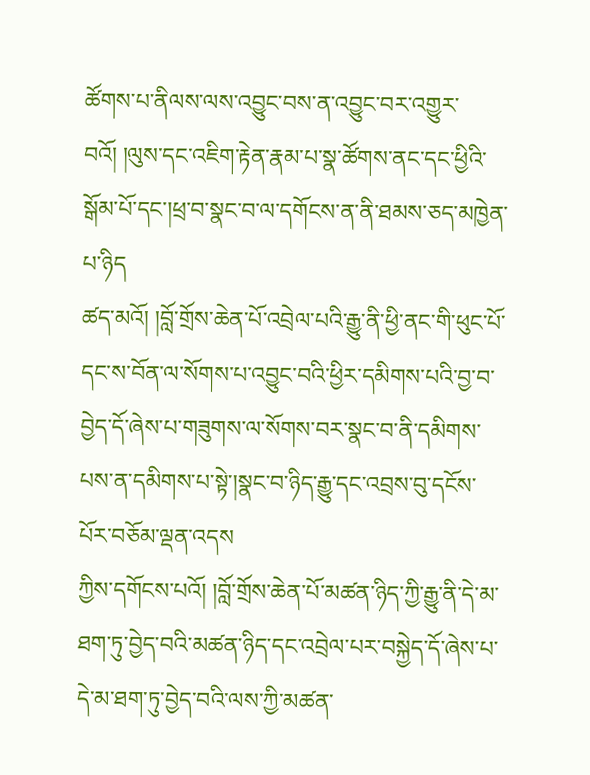ཚོགས་པ་ནིལས་ལས་འབྱུང་བས་ན་འབྱུང་བར་འགྱུར་བའོ། །ལུས་དང་འཇིག་རྟེན་རྣམ་པ་སྣ་ཚོགས་ནང་དང་ཕྱིའི་སྒོམ་པོ་དང་།ཕྲ་བ་སྣང་བ་ལ་དགོངས་ན་ནི་ཐམས་ཅད་མཁྱེན་པ་ཉིད
ཚད་མའོ། །བློ་གྲོས་ཆེན་པོ་འབྲེལ་པའི་རྒྱུ་ནི་ཕྱི་ནང་གི་ཕུང་པོ་དང་ས་བོན་ལ་སོགས་པ་འབྱུང་བའི་ཕྱིར་དམིགས་པའི་བྱ་བ་བྱེད་དོ་ཞེས་པ་གཟུགས་ལ་སོགས་བར་སྣང་བ་ནི་དམིགས་པས་ན་དམིགས་པ་སྟེ་།སྣང་བ་ཉིད་རྒྱུ་དང་འབྲས་བུ་དངོས་པོར་བཅོམ་ལྡན་འདས
ཀྱིས་དགོངས་པའོ། །བློ་གྲོས་ཆེན་པོ་མཚན་ཉིད་ཀྱི་རྒྱུ་ནི་དེ་མ་ཐག་ཏུ་བྱེད་བའི་མཚན་ཉིད་དང་འབྲེལ་པར་བསྐྱེད་དོ་ཞེས་པ་དེ་མ་ཐག་ཏུ་བྱེད་བའི་ལས་ཀྱི་མཚན་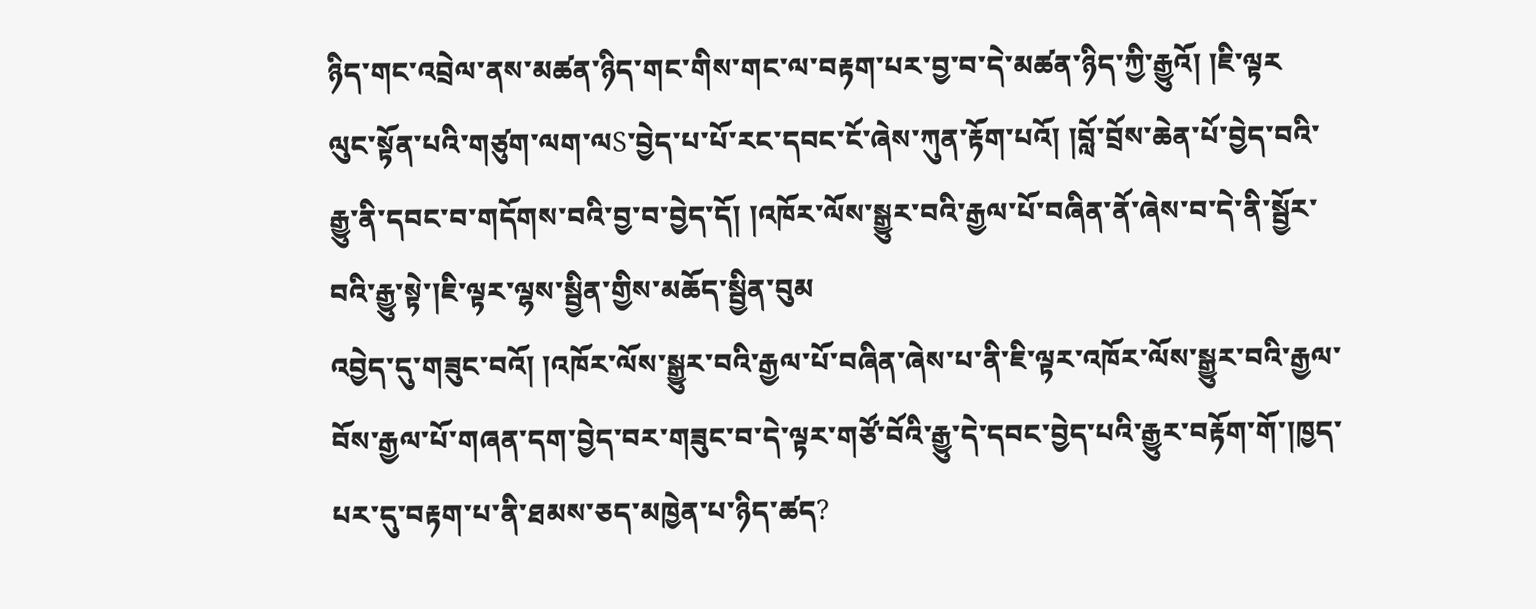ཉིད་གང་འབྲེལ་ནས་མཚན་ཉིད་གང་གིས་གང་ལ་བརྟག་པར་བྱ་བ་དེ་མཚན་ཉིད་ཀྱི་རྒྱུའོ། །ཇི་ལྟར
ལུང་སྟོན་པའི་གཙུག་ལག་ལS་བྱེད་པ་པོ་རང་དབང་ངོ་ཞེས་ཀུན་རྟོག་པའོ། །བློ་བྲོས་ཆེན་པོ་བྱེད་བའི་རྒྱུ་ནི་དབང་བ་གདོགས་བའི་བྱ་བ་བྱེད་དོ། །འཁོར་ལོས་སྒྱུར་བའི་རྒྱལ་པོ་བཞིན་ནོ་ཞེས་བ་དེ་ནི་སྦྱོར་བའི་རྒྱུ་སྟེ་།ཇི་ལྟར་ལྷས་སྦྱིན་གྱིས་མཆོད་སྦྱིན་བུམ
འབྱེད་དུ་གཟུང་བའོ། །འཁོར་ལོས་སྒྱུར་བའི་རྒྱལ་པོ་བཞིན་ཞེས་པ་ནི་ཇི་ལྟར་འཁོར་ལོས་སྒྱུར་བའི་རྒྱལ་བོས་རྒྱལ་པོ་གཞན་དག་བྱེད་བར་གཟུང་བ་དེ་ལྟར་གཙོ་བོའི་རྒྱུ་དེ་དབང་བྱེད་པའི་རྒྱུར་བརྟོག་གོ་།ཁྱད་པར་དུ་བརྟག་པ་ནི་ཐམས་ཅད་མཁྱེན་པ་ཉིད་ཚད?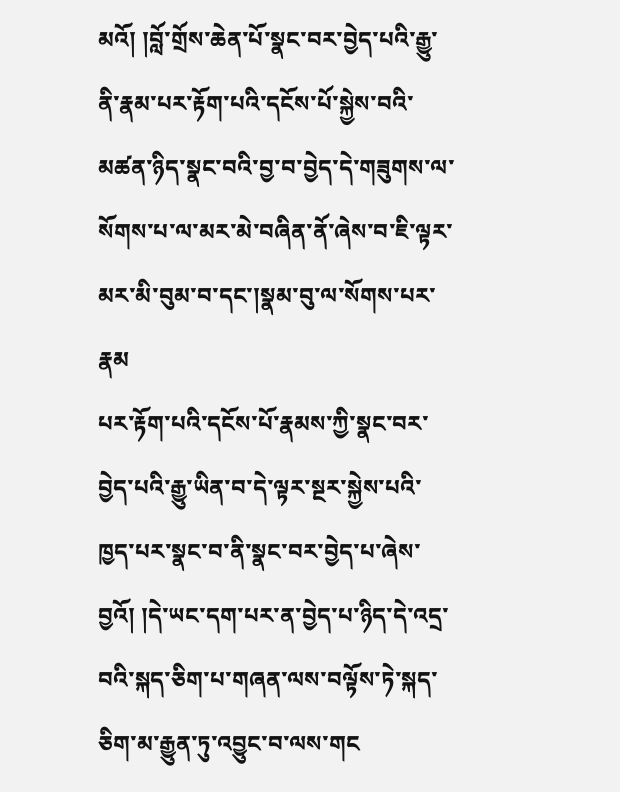མའོ། །བློ་གྲོས་ཆེན་པོ་སྣང་བར་བྱེད་པའི་རྒྱུ་ནི་རྣམ་པར་རྟོག་པའི་དངོས་པོ་སྐྱེས་བའི་མཚན་ཉིད་སྣང་བའི་བྱ་བ་བྱེད་དེ་གཟུགས་ལ་སོགས་པ་ལ་མར་མེ་བཞིན་ནོ་ཞེས་བ་ཇི་ལྟར་མར་མི་བུམ་བ་དང་།སྣམ་བུ་ལ་སོགས་པར་རྣམ
པར་རྟོག་པའི་དངོས་པོ་རྣམས་ཀྱི་སྣང་བར་བྱེད་པའི་རྒྱུ་ཡིན་བ་དེ་ལྟར་སྔར་སྐྱེས་པའི་ཁྱད་པར་སྣང་བ་ནི་སྣང་བར་བྱེད་པ་ཞེས་བྱའོ། །དེ་ཡང་དག་པར་ན་བྱེད་པ་ཉིད་དེ་འདྲ་བའི་སྐད་ཅིག་པ་གཞན་ལས་བལྟོས་ཏེ་སྐད་ཅིག་མ་རྒྱུན་ཏུ་འབྱུང་བ་ལས་གང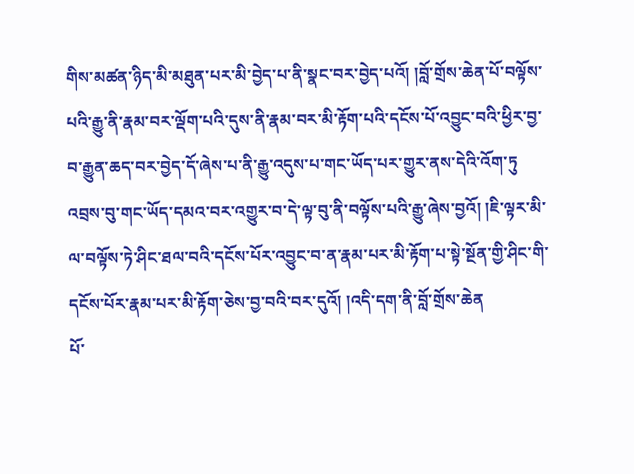གིས་མཚན་ཉིད་མི་མཐུན་པར་མི་བྱེད་པ་ནི་སྣང་བར་བྱེད་པའོ། །བློ་གྲོས་ཆེན་པོ་བལྟོས་པའི་རྒྱུ་ནི་རྣམ་བར་ལྡོག་པའི་དུས་ནི་རྣམ་བར་མི་རྟོག་པའི་དངོས་པོ་འབྱུང་བའི་ཕྱིར་བྱ་བ་རྒྱུན་ཆད་བར་བྱེད་དོ་ཞེས་པ་ནི་རྒྱུ་འདུས་པ་གང་ཡོད་པར་གྱུར་ནས་དེའི་འོག་ཏུ
འབྲས་བུ་གང་ཡོད་དམའ་བར་འགྱུར་བ་དེ་ལྟ་བུ་ནི་བལྟོས་པའི་རྒྱུ་ཞེས་བྱའོ། །ཇི་ལྟར་མི་ལ་བལྟོས་ཏེ་ཤིང་ཐལ་བའི་དངོས་པོར་འབྱུང་བ་ན་རྣམ་པར་མི་རྟོག་པ་སྟེ་སྔོན་གྱི་ཤིང་གི་དངོས་པོར་རྣམ་པར་མི་རྟོག་ཅེས་བྱ་བའི་བར་དུའོ། །འདི་དག་ནི་བློ་གྲོས་ཆེན
པོ་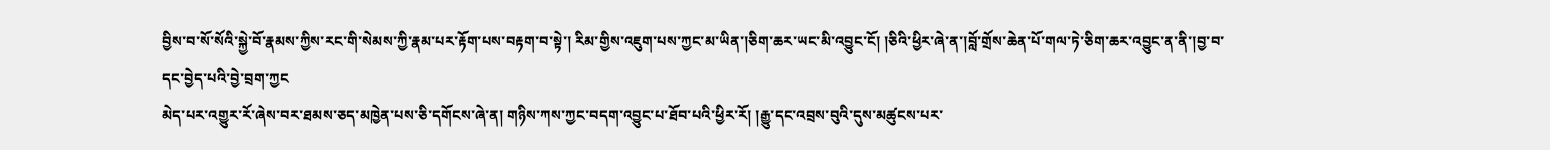བྱིས་བ་སོ་སོའི་སྐྱེ་བོ་རྣམས་ཀྱིས་རང་གི་སེམས་ཀྱི་རྣམ་པར་རྟོག་པས་བརྟག་བ་སྟེ་། རིམ་གྱིས་འཇུག་པས་ཀྱང་མ་ཡིན་།ཅིག་ཆར་ཡང་མི་འབྱུང་ངོ། །ཅིའི་ཕྱིར་ཞེ་ན་།བློ་གྲོས་ཆེན་པོ་གལ་ཏེ་ཅིག་ཆར་འབྱུང་ན་ནི་།བྱ་བ་དང་བྱེད་པའི་བྱེ་བྲག་ཀྱང
མེད་པར་འགྱུར་རོ་ཞེས་བར་ཐམས་ཅད་མཁྱེན་པས་ཅི་དགོངས་ཞེ་ན། གཉིས་ཀས་ཀྱང་བདག་འབྱུང་པ་ཐོབ་པའི་ཕྱིར་རོ། །རྒྱུ་དང་འབྲས་བུའི་དུས་མཚུངས་པར་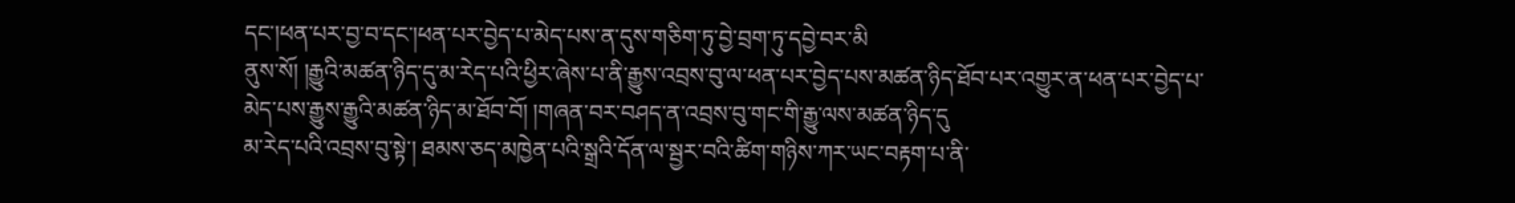དང་།ཕན་པར་བྱ་བ་དང་།ཕན་པར་བྱེད་པ་མེད་པས་ན་དུས་གཅིག་ཏུ་བྱེ་བྲག་ཏུ་དབྱེ་བར་མི
ནུས་སོ། །རྒྱུའི་མཚན་ཉིད་དུ་མ་རེད་པའི་ཕྱིར་ཞེས་པ་ནི་རྒྱུས་འབྲས་བུ་ལ་ཕན་པར་བྱེད་པས་མཚན་ཉིད་ཐོབ་པར་འགྱུར་ན་ཕན་པར་བྱེད་པ་མེད་པས་རྒྱུས་རྒྱུའི་མཚན་ཉིད་མ་ཐོབ་བོ། །གཞན་བར་བཤད་ན་འབྲས་བུ་གང་གི་རྒྱུ་ལས་མཚན་ཉིད་དུ
མ་རེད་པའི་འབྲས་བུ་སྟེ་། ཐམས་ཅད་མཁྱེན་པའི་སྒྲའི་དོན་ལ་སྦྱར་བའི་ཚིག་གཉིས་ཀར་ཡང་བརྟག་པ་ནི་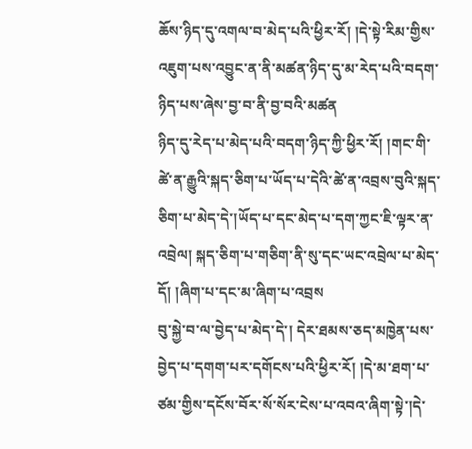ཆོས་ཉིད་དུ་འགལ་བ་མེད་པའི་ཕྱིར་རོ། །དེ་སྟེ་རིམ་གྱིས་འཇུག་པས་འབྱུང་ན་ནི་མཚན་ཉིད་དུ་མ་རེད་པའི་བདག་ཉིད་པས་ཞེས་བྱ་བ་ནི་བྱ་བའི་མཚན
ཉིད་དུ་རེད་པ་མེད་པའི་བདག་ཉིད་ཀྱི་ཕྱིར་རོ། །གང་གི་ཚེ་ན་རྒྱུའི་སྐད་ཅིག་པ་ཡོད་པ་དེའི་ཚེ་ན་འབྲས་བུའི་སྐད་ཅིག་པ་མེད་དེ་།ཡོད་པ་དང་མེད་པ་དག་ཀྱང་ཇི་ལྟར་ན་འབྲེལ། སྐད་ཅིག་པ་གཅིག་ནི་སུ་དང་ཡང་འབྲེལ་པ་མེད་དོ། །ཞིག་པ་དང་མ་ཞིག་པ་འབྲས
བུ་སྐྱེ་བ་ལ་བྱེད་པ་མེད་དེ་། དེར་ཐམས་ཅད་མཁྱེན་པས་བྱེད་པ་དགག་པར་དགོངས་པའི་ཕྱིར་རོ། །དེ་མ་ཐག་པ་ཙམ་གྱིས་དངོས་བོར་སོ་སོར་ངེས་པ་འབའ་ཞིག་སྟེ་།དེ་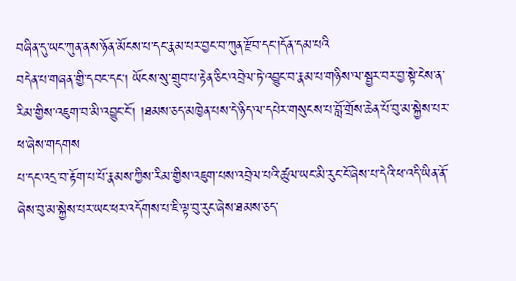བཞིན་དུ་ཡང་ཀུན་ནས་ཉོན་མོངས་པ་དང་རྣམ་པར་བྱང་བ་ཀུན་རྫོབ་དང་།དོན་དམ་པའི
བདེན་པ་གཞན་གྱི་དབང་དང། ཡོངས་སུ་གྲུབ་པ་རྟེན་ཅིང་འབྲེལ་ཏེ་འབྱུང་བ་རྣམ་པ་གཉིས་ལ་སྦྱར་བར་བྱ་སྟེ་ངེས་ན་རིམ་གྱིས་འཇུག་བ་མི་འབྱུང་ངོ། །ཐམས་ཅད་མཁྱེན་པས་དེ་ཉིད་ལ་དཔེར་གསུངས་པ་བློ་གྲོས་ཆེན་པོ་བུ་མ་སྐྱེས་པར་ཕ་ཞེས་གདགས
པ་དང་འདྲ་བ་རྟོག་པ་པོ་རྣམས་ཀྱིས་རིམ་གྱིས་འཇུག་པས་འབྲེལ་པའི་ཚུལ་ཡང་མི་རུང་ངོ་ཞེས་པ་དེའི་ཕ་འདི་ཡིན་ནོ་ཞེས་བུ་མ་སྐྱེས་པར་ཡང་ཕར་འདོགས་པ་ཇི་ལྟ་བུ་རུང་ཞེས་ཐམས་ཅད་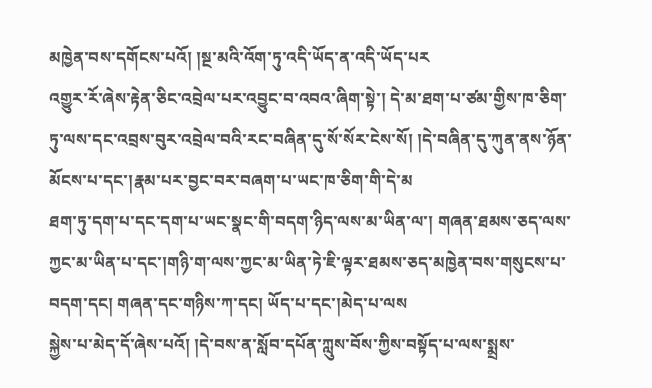མཁྱེན་བས་དགོངས་པའོ། །སྔ་མའི་འོག་ཏུ་འདི་ཡོད་ན་འདི་ཡོད་པར
འགྱུར་རོ་ཞེས་རྟེན་ཅིང་འབྲེལ་པར་འབྱུང་བ་འབའ་ཞིག་སྟེ་། དེ་མ་ཐག་པ་ཙམ་གྱིས་ཁ་ཅིག་ཏུ་ལས་དང་འབྲས་བུར་འབྲེལ་བའི་རང་བཞིན་དུ་སོ་སོར་ངེས་སོ། །དེ་བཞིན་དུ་ཀུན་ནས་ཉོན་མོངས་པ་དང་།རྣམ་པར་བྱང་བར་བཞག་པ་ཡང་ཁ་ཅིག་གི་དེ་མ
ཐག་ཏུ་དག་པ་དང་དག་པ་ཡང་སྣང་གི་བདག་ཉིད་ལས་མ་ཡིན་ལ་། གཞན་ཐམས་ཅད་ལས་ཀྱང་མ་ཡིན་པ་དང་།གཉི་ག་ལས་ཀྱང་མ་ཡིན་ཏེ་ཇི་ལྟར་ཐམས་ཅད་མཁྱེན་བས་གསུངས་པ་བདག་དང། གཞན་དང་གཉིས་ཀ་དང། ཡོད་པ་དང་།མེད་པ་ལས
སྐྱེས་པ་མེད་དོ་ཞེས་པའོ། །དེ་བས་ན་སློབ་དཔོན་ཀླུས་བོས་ཀྱིས་བསྟོད་པ་ལས་སྨྲས་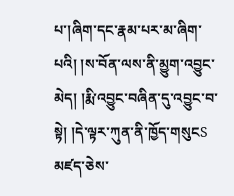པ་།ཞིག་དང་རྣམ་པར་མ་ཞིག་པའི། །ས་བོན་ལས་ནི་མྱུག་འབྱུང་མེད། །རྨི་འབྱུང་བཞིན་དུ་འབྱུང་བ་སྟེ། །དེ་ལྟར་ཀུན་ནི་ཁྱོད་གསུངS
མཛད་ཅེས་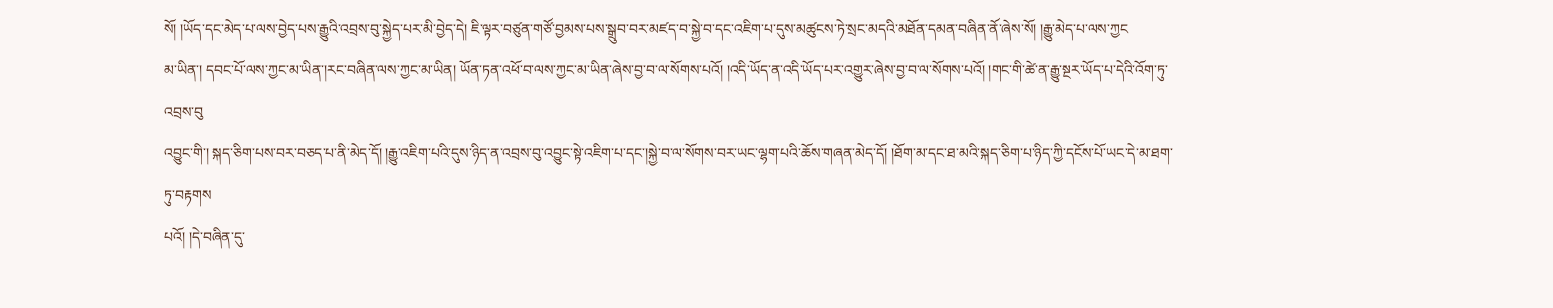སོ། །ཡོད་དང་མེད་པ་ལས་བྱེད་པས་རྒྱུའི་འབྲས་བུ་སྐྱེད་པར་མི་བྱེད་དེ། ཇི་ལྟར་བཙུན་གཙོ་བྱམས་པས་སྒྲུབ་བར་མཛད་བ་སྐྱེ་བ་དང་འཇིག་པ་དུས་མཚུངས་ཏེ་སྲང་མདའི་མཐོན་དམན་བཞིན་ནོ་ཞེས་སོ། །རྒྱུ་མེད་པ་ལས་ཀྱང
མ་ཡིན་། དབང་པོ་ལས་ཀྱང་མ་ཡིན་།རང་བཞིན་ལས་ཀྱང་མ་ཡིན། ཡོན་ཏན་འཕོ་བ་ལས་ཀྱང་མ་ཡིན་ཞེས་བྱ་བ་ལ་སོགས་པའོ། །འདི་ཡོད་ན་འདི་ཡོད་པར་འགྱུར་ཞེས་བྱ་བ་ལ་སོགས་པའོ། །གང་གི་ཚེ་ན་རྒྱུ་སྔར་ཡོད་པ་དེའི་འོག་ཏུ་འབྲས་བུ
འབྱུང་གི་། སྐད་ཅིག་པས་བར་བཅད་པ་ནི་མེད་དོ། །རྒྱུ་འཇིག་པའི་དུས་ཉིད་ན་འབྲས་བུ་འབྱུང་སྟེ་འཇིག་པ་དང་།སྐྱེ་བ་ལ་སོགས་བར་ཡང་ལྷག་པའི་ཆོས་གཞན་མེད་དོ། །ཐོག་མ་དང་ཐ་མའི་སྐད་ཅིག་པ་ཉིད་ཀྱི་དངོས་པོ་ཡང་དེ་མ་ཐག་ཏུ་བརྟགས
པའོ། །དེ་བཞིན་དུ་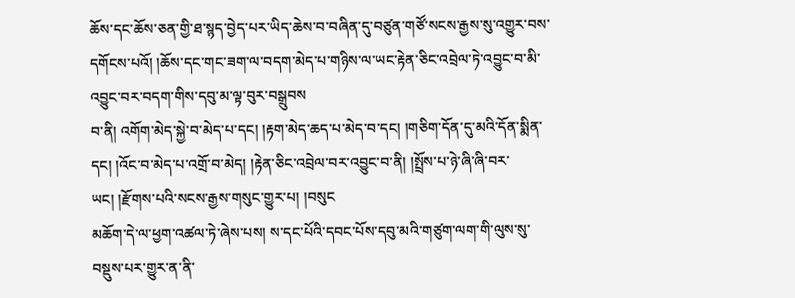ཆོས་དང་ཆོས་ཅན་གྱི་ཐ་སྙད་བྱེད་པར་ཡིད་ཆེས་བ་བཞིན་དུ་བཙུན་གཙོ་སངས་རྒྱས་སུ་འགྱུར་བས་དགོངས་པའོ། །ཆོས་དང་གང་ཟག་ལ་བདག་མེད་པ་གཉིས་ལ་ཡང་རྟེན་ཅིང་འབྲེལ་ཏེ་འབྱུང་བ་མི་འབྱུང་བར་བདག་གིས་དབུ་མ་ལྟ་བུར་བསྒྲུབས
བ་ནི། འགོག་མེད་སྐྱེ་བ་མེད་པ་དང། །རྟག་མེད་ཆད་པ་མེད་བ་དང། །གཅིག་དོན་དུ་མའི་དོན་སྨིན་དང། །འོང་བ་མེད་པ་འགྲོ་བ་མེད། །རྟེན་ཅིང་འབྲེལ་བར་འབྱུང་བ་ནི། །སྤྲོས་པ་ཉེ་ཞི་ཞི་བར་ཡང། །རྫོགས་པའི་སངས་རྒྱས་གསུང་གྱུར་པ། །བསུང
མཆོག་དེ་ལ་ཕྱག་འཚལ་ཏེ་ཞེས་པས། ས་དང་པོའི་དབང་པོས་དབུ་མའི་གཙུག་ལག་གི་ལུས་སུ་བསྡུས་པར་གྱུར་ན་ནི་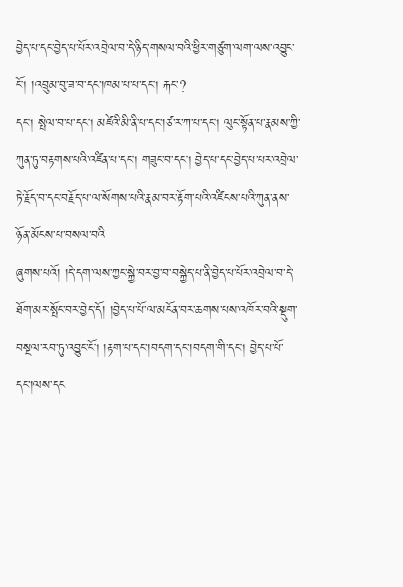བྱེད་པ་དང་བྱེད་པ་པོར་འབྲེལ་བ་དེ་ཉིད་གསལ་བའི་ཕྱིར་གཙུག་ལག་ལས་འབྱུང་ངོ། །འབྲུམ་བུ་ཟ་བ་དང་།ཁམ་པ་པ་དང། རྐང་?
དང། སྤེལ་བ་པ་དང། མཛེའི་མི་ནི་པ་དང་།ཙ་ར་ཀ་པ་དང། ལུང་སྟོན་པ་རྣམས་ཀྱི་ཀུན་ཏུ་བརྟགས་པའི་འཛིན་པ་དང། གཟུང་བ་དང། བྱེད་པ་དང་བྱེད་པ་པར་འབྲེལ་ཏེ་རྗོད་བ་དང་བརྗོད་པ་ལ་སོགས་པའི་རྣམ་བར་རྟོག་པའི་འཛིངས་པའི་ཀུན་ནས་ཉོན་མོངས་པ་བསལ་བའི
ཞུགས་པའོ། །དེ་དག་ལས་ཀྱང་སྐྱེ་བར་བྱ་བ་བསྐྱེད་པ་ནི་བྱེད་པ་པོར་འབྲེལ་བ་དེ་ཐོག་མར་སྤོང་བར་བྱེད་དོ། །བྱེད་པ་པོ་ལ་མངོན་བར་ཆགས་པས་འཁོར་བའི་སྡུག་བསྔལ་རབ་ཏུ་འབྱུང་ངོ། །རྟག་པ་དང་།བདག་དང་།བདག་གི་དང། བྱེད་པ་པོ་དང་།ལས་དང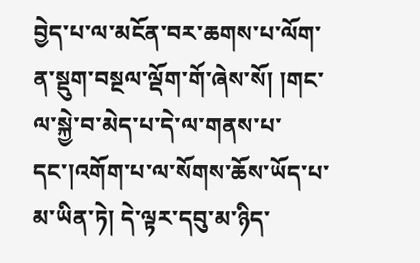བྱེད་པ་ལ་མངོན་བར་ཆགས་པ་ལོག་ན་སྡུག་བསྔལ་ལྡོག་གོ་ཞེས་སོ། །གང་ལ་སྐྱེ་བ་མེད་པ་དེ་ལ་གནས་པ་དང་།འགོག་པ་ལ་སོགས་ཆོས་ཡོད་པ་མ་ཡིན་ཏེ། དེ་ལྟར་དབུ་མ་ཉིད་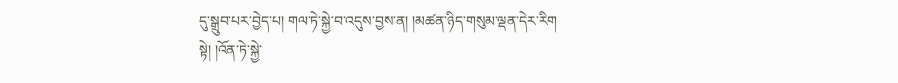དུ་སྒྲུབ་པར་བྱེད་པ། གལ་ཏེ་སྐྱེ་བ་འདུས་བྱས་ན། །མཚན་ཉིད་གསུམ་ལྡན་དེར་རིག
སྟེ། །འོན་ཏེ་སྐྱེ་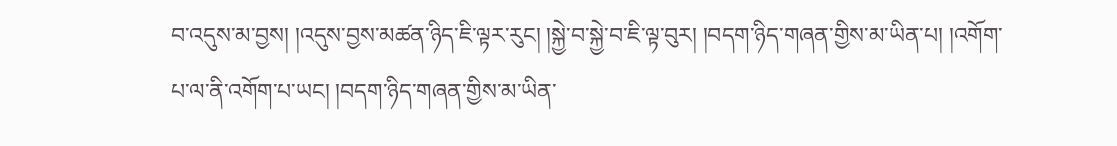བ་འདུས་མ་བྱས། །འདུས་བྱས་མཚན་ཉིད་ཇི་ལྟར་རུང། །སྐྱེ་བ་སྐྱེ་བ་ཇི་ལྟ་བུར། །བདག་ཉིད་གཞན་གྱིས་མ་ཡིན་པ། །འགོག་པ་ལ་ནི་འགོག་པ་ཡང། །བདག་ཉིད་གཞན་གྱིས་མ་ཡིན་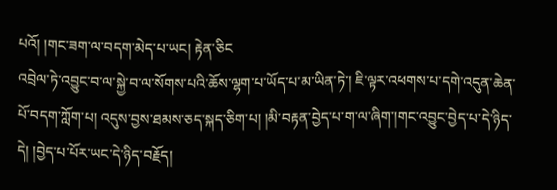པའོ། །གང་ཟག་ལ་བདག་མེད་པ་ཡང། རྟེན་ཅིང
འབྲེལ་ཏེ་འབྱུང་བ་ལ་སྐྱེ་བ་ལ་སོགས་པའི་ཆོས་ལྷག་པ་ཡོད་པ་མ་ཡིན་ཏེ་། ཇི་ལྟར་འཕགས་པ་དགེ་འདུན་ཆེན་པོ་བདག་ཀློག་པ། འདུས་བྱས་ཐམས་ཅད་སྐད་ཅིག་པ། །མི་བརྟན་བྱེད་པ་ག་ལ་ཞིག་།གང་འབྱུང་བྱེད་པ་དེ་ཉིད་དེ། །བྱེད་པ་པོར་ཡང་དེ་ཉིད་བརྗོད།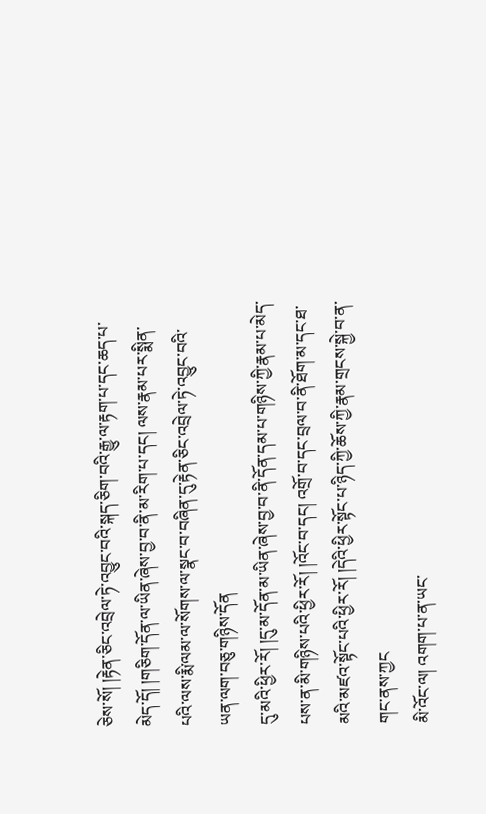ཅེས་སོ། །རྟེན་ཅིང་འབྲེལ་ཏེ་འབྱུང་བའི་སྐད་ཅིག་བའི་རྒྱུ་ལ་རྟག་པ་དང་ཆད་པ་མེད་དོ། །གཅིག་དོན་ལ་ཡིན་ཞེས་བྱ་བ་ནི་མ་རིག་པ་དང། ལས་རྣམ་པར་སྨིན་པའི་ལས་རྨི་ལམ་ལ་སོགས་ལ་སྣང་བ་བཞིན་དུ་རྟེན་ཅིང་འབྲེལ་ཏེ་འབྱུང་བའི་ཡན་ལག་བཅུ་གཉིས་དོན
དུ་མའི་ཕྱིར་རོ། །དུ་མ་དོན་མ་ཡིན་ཞེས་བྱ་བ་ནི་དོན་དམ་པ་གཉིས་ཀྱི་རྣམ་པ་མེད་པས་ན་མི་གཉིས་པའི་ཕྱིར་རོ། །འོང་བ་དང། འགྲོ་བ་དང་བྲལ་བ་ནི་ཐོག་མ་དང་ཐ་མའི་མཛའ་སྟོང་པའི་ཕྱིར་རོ། །དེའི་ཕྱིར་སྟོང་པ་ཉིད་ཀྱི་ཆོས་ཀྱི་རྣམ་གྲངས་སྐྱེ་བ་ན་གང་ནས་ཀྱང
མི་འོང་ལ། འགག་པ་ན་ཡང་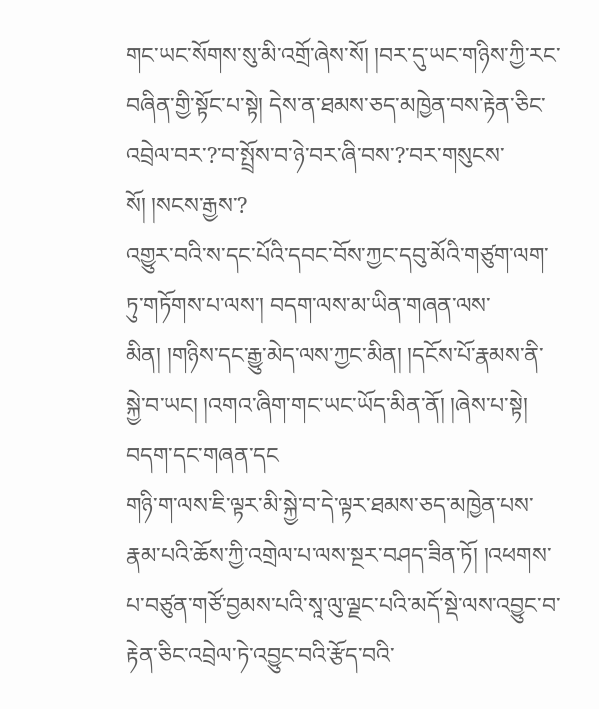གང་ཡང་སོགས་སུ་མི་འགྲོ་ཞེས་སོ། །བར་དུ་ཡང་གཉིས་ཀྱི་རང་བཞིན་གྱི་སྟོང་པ་སྟེ། དེས་ན་ཐམས་ཅད་མཁྱེན་བས་རྟེན་ཅིང་འབྲེལ་བར་?་བ་སྤྲོས་བ་ཉེ་བར་ཞི་བས་?་བར་གསུངས་སོ། །སངས་རྒྱས་?
འགྱུར་བའི་ས་དང་པོའི་དབང་བོས་ཀྱང་དབུ་མོའི་གཙུག་ལག་ཏུ་གཏོགས་པ་ལས་། བདག་ལས་མ་ཡིན་གཞན་ལས་མིན། །གཉིས་དང་རྒྱུ་མེད་ལས་ཀྱང་མིན། །དངོས་པོ་རྣམས་ནི་སྐྱེ་བ་ཡང། །འགའ་ཞིག་གང་ཡང་ཡོད་མིན་ནོ། །ཞེས་པ་སྟེ། བདག་དང་གཞན་དང
གཉི་ག་ལས་ཇི་ལྟར་མི་སྐྱེ་བ་དེ་ལྟར་ཐམས་ཅད་མཁྱེན་པས་རྣམ་པའི་ཆོས་ཀྱི་འགྲེལ་པ་ལས་སྔར་བཤད་ཟིན་ཏོ། །འཕགས་པ་བཙུན་གཙོ་བྱམས་པའི་སཱ་ལུ་ལྗང་པའི་མདོ་སྡེ་ལས་འབྱུང་བ་རྟེན་ཅིང་འབྲེལ་ཏེ་འབྱུང་བའི་རྩོད་བའི་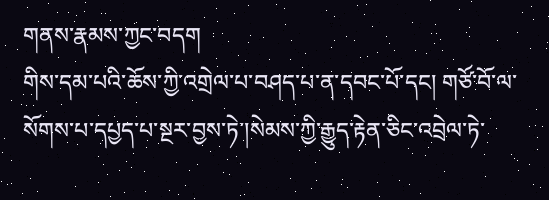གནས་རྣམས་ཀྱང་བདག
གིས་དམ་པའི་ཆོས་ཀྱི་འགྲེལ་པ་བཤད་པ་ན་དབང་པོ་དང། གཙོ་བོ་ལ་སོགས་པ་དཔྱད་པ་སྔར་བྱས་ཏེ་།སེམས་ཀྱི་རྒྱུད་རྟེན་ཅིང་འབྲེལ་ཏེ་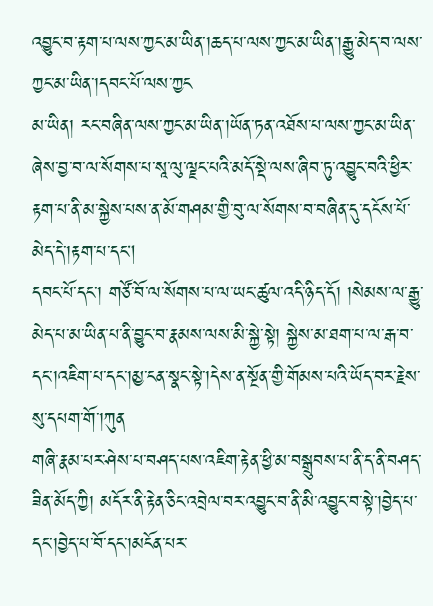འབྱུང་བ་རྟག་པ་ལས་ཀྱང་མ་ཡིན་།ཆད་པ་ལས་ཀྱང་མ་ཡིན་།རྒྱུ་མེད་བ་ལས་ཀྱང་མ་ཡིན་།དབང་པོ་ལས་ཀྱང
མ་ཡིན། རང་བཞིན་ལས་ཀྱང་མ་ཡིན་།ཡོན་ཏན་འཐོས་པ་ལས་ཀྱང་མ་ཡིན་ཞེས་བྱ་བ་ལ་སོགས་པ་སཱ་ལུ་ལྗང་པའི་མདོ་སྡེ་ལས་ཞིབ་ཏུ་འབྱུང་བའི་ཕྱིར་རྟག་པ་ནི་མ་སྐྱེས་པས་ན་མོ་གཤམ་གྱི་བུ་ལ་སོགས་བ་བཞིན་དུ་དངོས་པོ་མེད་དེ་།རྟག་པ་དང།
དབང་པོ་དང་། གཙོ་བོ་ལ་སོགས་པ་ལ་ཡང་ཚུལ་འདི་ཉིད་དོ། །སེམས་ལ་རྒྱུ་མེད་པ་མ་ཡིན་པ་ནི་བྱུང་བ་རྣམས་ལས་མི་སྐྱེ་སྟེ། སྐྱེས་མ་ཐག་པ་ལ་རྒ་བ་དང་།འཇིག་པ་དང་།མྱ་ངན་སྣང་སྟེ་།དེས་ན་སྔོན་གྱི་གོམས་པའི་ཡོད་བར་རྗེས་སུ་དཔག་གོ་།ཀུན
གཞི་རྣམ་པར་ཤེས་པ་བཤད་པས་འཇིག་རྟེན་ཕྱི་མ་བསྒྲུབས་པ་ནི་ད་ནི་བཤད་ཟིན་མོད་ཀྱི། མདོར་ནི་རྟེན་ཅིང་འབྲེལ་བར་འབྱུང་བ་ནི་མི་འབྱུང་བ་སྟེ་།བྱེད་པ་དང་།བྱེད་པ་བོ་དང་།མངོན་པར་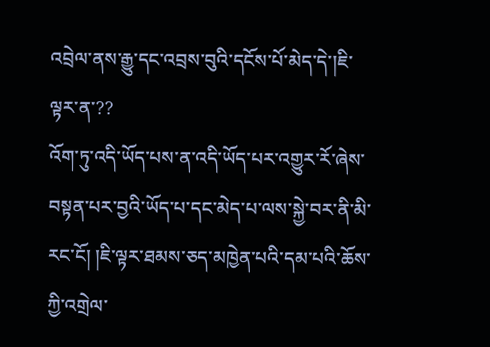འབྲེལ་ནས་རྒྱུ་དང་འབྲས་བུའི་དངོས་པོ་མེད་དེ་།ཇི་ལྟར་ན་??
འོག་ཏུ་འདི་ཡོད་པས་ན་འདི་ཡོད་པར་འགྱུར་རོ་ཞེས་བསྟན་པར་བྱའི་ཡོད་པ་དང་མེད་པ་ལས་སྐྱེ་བར་ནི་མི་རང་ངོ། །ཇི་ལྟར་ཐམས་ཅད་མཁྱེན་པའི་དམ་པའི་ཆོས་ཀྱི་འགྲེལ་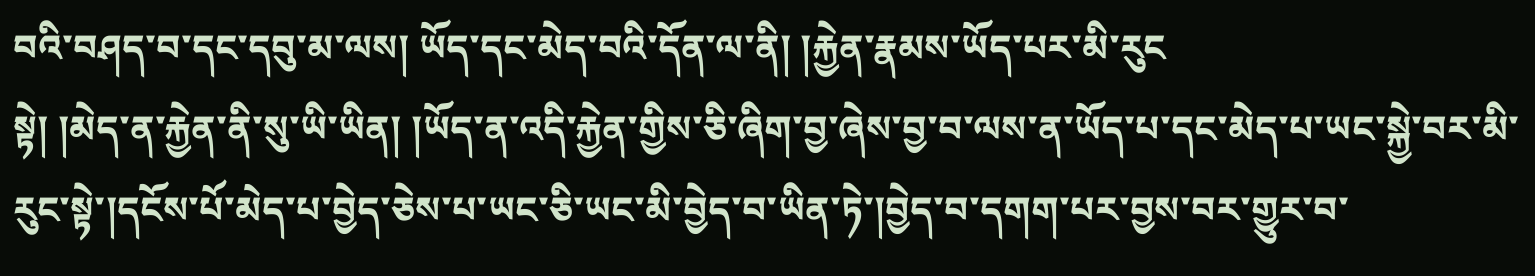བའི་བཤད་བ་དང་དབུ་མ་ལས། ཡོད་དང་མེད་བའི་དོན་ལ་ནི། །རྐྱེན་རྣམས་ཡོད་པར་མི་རུང
སྟེ། །མེད་ན་རྐྱེན་ནི་སུ་ཡི་ཡིན། །ཡོད་ན་འདི་རྐྱེན་གྱིས་ཅི་ཞིག་བྱ་ཞེས་བྱ་བ་ལས་ན་ཡོད་པ་དང་མེད་པ་ཡང་སྐྱེ་བར་མི་རུང་སྟེ་།དངོས་པོ་མེད་པ་བྱེད་ཅེས་པ་ཡང་ཅི་ཡང་མི་བྱེད་བ་ཡིན་ཏེ་།བྱེད་བ་དགག་པར་བྱས་བར་གྱུར་བ་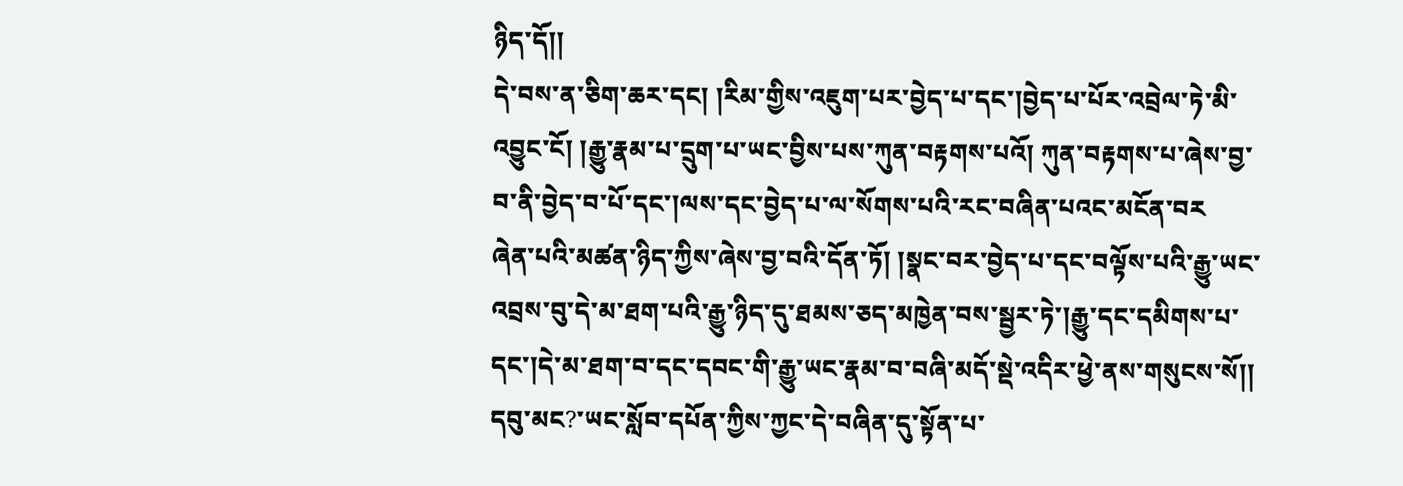ཉིད་དོ།།
དེ་བས་ན་ཅིག་ཆར་དང། །རིམ་གྱིས་འཇུག་པར་བྱེད་པ་དང་།བྱེད་པ་པོར་འབྲེལ་ཏེ་མི་འབྱུང་ངོ། །རྒྱུ་རྣམ་པ་དྲུག་པ་ཡང་བྱིས་པས་ཀུན་བརྟགས་པའོ། ཀུན་བརྟགས་པ་ཞེས་བྱ་བ་ནི་བྱེད་བ་པོ་དང་།ལས་དང་བྱེད་པ་ལ་སོགས་པའི་རང་བཞིན་པའང་མངོན་བར
ཞེན་པའི་མཚན་ཉིད་ཀྱིས་ཞེས་བྱ་བའི་དོན་ཏོ། །སྣང་བར་བྱེད་པ་དང་བལྟོས་པའི་རྒྱུ་ཡང་འབྲས་བུ་དེ་མ་ཐག་པའི་རྒྱུ་ཉིད་དུ་ཐམས་ཅད་མཁྱེན་བས་སྦྱར་ཏེ་།རྒྱུ་དང་དམིགས་པ་དང་།དེ་མ་ཐག་བ་དང་དབང་གི་རྒྱུ་ཡང་རྣམ་བ་བཞི་མདོ་སྡེ་འདིར་ཕྱེ་ནས་གསུངས་སོ།།
དབུ་མང?་ཡང་སློབ་དཔོན་ཀྱིས་ཀྱང་དེ་བཞིན་དུ་སྟོན་པ་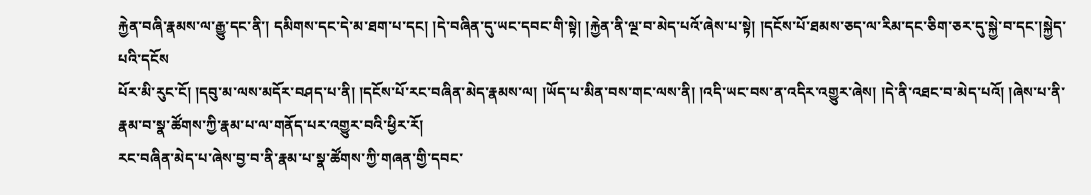རྐྱེན་བཞི་རྣམས་ལ་རྒྱུ་དང་ནི་། དམིགས་དང་དེ་མ་ཐག་པ་དང། །དེ་བཞིན་དུ་ཡང་དབང་གི་སྟེ། །རྐྱེན་ནི་ལྔ་བ་མེད་པའོ་ཞེས་པ་སྟེ། །དངོས་པོ་ཐམས་ཅད་ལ་རིམ་དང་ཅིག་ཅར་དུ་སྐྱེ་བ་དང་།སྐྱེད་པའི་དངོས
པོར་མི་རུང་ངོ། །དབུ་མ་ལས་མདོར་བཤད་པ་ནི། །དངོས་པོ་རང་བཞིན་མེད་རྣམས་ལ། །ཡོད་པ་མིན་བས་གང་ལས་ནི། །འདི་ཡང་བས་ན་འདིར་འགྱུར་ཞེས། །དེ་ནི་འཐང་བ་མེད་པའོ། །ཞེས་པ་ནི་རྣམ་བ་སྣ་ཚོགས་ཀྱི་རྣམ་པ་ལ་གནོད་པར་འགྱུར་བའི་ཕྱིར་རོ།
རང་བཞིན་མེད་པ་ཞེས་བྱ་བ་ནི་རྣམ་པ་སྣ་ཚོགས་ཀྱི་གཞན་གྱི་དབང་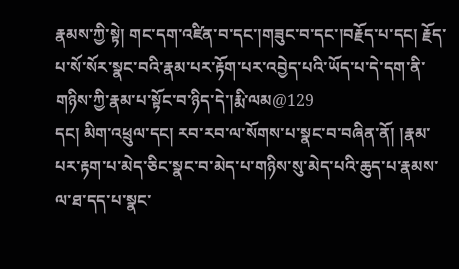རྣམས་ཀྱི་སྟེ། གང་དག་འཛིན་བ་དང་།གཟུང་བ་དང་།བརྗོད་པ་དང། རྗོད་པ་སོ་སོར་སྣང་བའི་རྣམ་པར་རྟོག་པར་འབྱེད་པའི་ཡོད་པ་དེ་དག་ནི་གཉིས་ཀྱི་རྣམ་པ་སྟོང་བ་ཉིད་དེ་།རྨི་ལམ@129
དང། མིག་འཕྲུལ་དང། རབ་རབ་ལ་སོགས་པ་སྣང་བ་བཞིན་ནོ། །རྣམ་པར་རྟག་པ་མེད་ཅིང་སྣང་བ་མེད་པ་གཉིས་སུ་མེད་པའི་ཆུད་པ་རྣམས་ལ་ཐ་དད་པ་སྣང་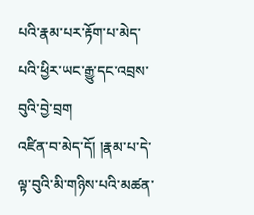པའི་རྣམ་པར་རྟོག་པ་མེད་པའི་ཕྱིར་ཡང་རྒྱུ་དང་འབྲས་བུའི་བྱེ་བྲག
འཛིན་བ་མེད་དོ། །རྣམ་པ་དེ་ལྟ་བུའི་མི་གཉིས་པའི་མཚན་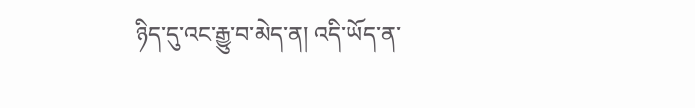ཉིད་དུ་འང་རྒྱུ་བ་མེད་ན། འདི་ཡོད་ན་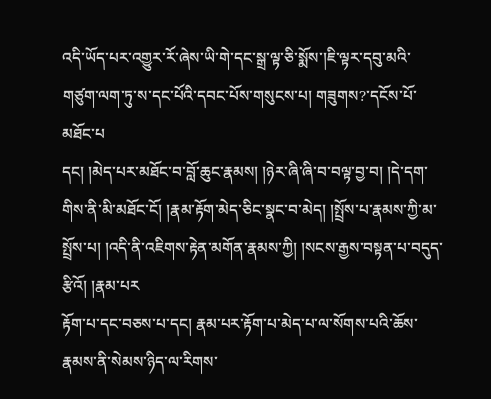འདི་ཡོད་པར་འགྱུར་རོ་ཞེས་ཡི་གེ་དང་སྒྲ་ལྟ་ཅི་སྨོས་།ཇི་ལྟར་དབུ་མའི་གཙུག་ལག་ཏུ་ས་དང་པོའི་དབང་པོས་གསུངས་པ། གཟུགས?་དངོས་པོ་མཐོང་པ
དང། །མེད་པར་མཐོང་བ་བློ་ཆུང་རྣམས། །ཉེར་ཞི་ཞི་བ་བལྟ་བྱ་བ། །དེ་དག་གིས་ནི་མི་མཐོང་ངོ། །རྣམ་རྟོག་མེད་ཅིང་སྣང་བ་མེད། །སྤྲོས་པ་རྣམས་ཀྱི་མ་སྤྲོས་པ། །འདི་ནི་འཇིགས་རྟེན་མགོན་རྣམས་ཀྱི། །སངས་རྒྱས་བསྟན་པ་བདུད་རྩིའོ། །རྣམ་པར
རྟོག་པ་དང་བཅས་པ་དང། རྣམ་པར་རྟོག་པ་མེད་པ་ལ་སོགས་པའི་ཆོས་རྣམས་ནི་སེམས་ཉིད་ལ་རིགས་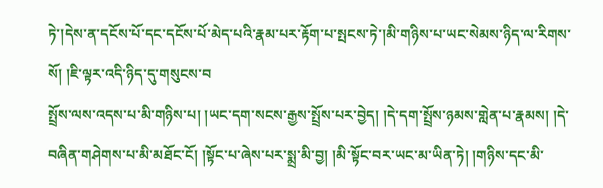ཏེ་།དེས་ན་དངོས་པོ་དང་དངོས་པོ་མེད་པའི་རྣམ་པར་རྟོག་པ་སྤངས་ཏེ་།མི་གཉིས་པ་ཡང་སེམས་ཉིད་ལ་རིགས་སོ། །ཇི་ལྟར་འདི་ཉིད་དུ་གསུངས་བ
སྤྲོས་ལས་འདས་པ་མི་གཉིས་པ། །ཡང་དག་སངས་རྒྱས་སྤྲོས་པར་བྱེད། །དེ་དག་སྤྲོས་ཉམས་གླེན་པ་རྣམས། །དེ་བཞིན་གཤེགས་པ་མི་མཐོང་ངོ། །སྟོང་པ་ཞེས་པར་སྨྲ་མི་བྱ། །མི་སྟོང་བར་ཡང་མ་ཡིན་ཏེ། །གཉིས་དང་མི་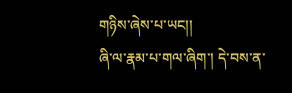གཉིས་ཞེས་པ་ཡང།།
ཞི་ལ་རྣམ་པ་གལ་ཞིག་། དེ་བས་ན་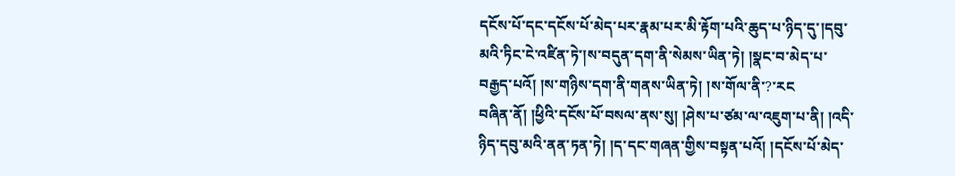དངོས་པོ་དང་དངོས་པོ་མེད་པར་རྣམ་པར་མི་རྟོག་པའི་ཆུད་པ་ཉིད་དུ་།དབུ་མའི་ཏིང་ངེ་འཛིན་ཏེ་།ས་བདུན་དག་ནི་སེམས་ཡིན་ཏེ། །སྣང་བ་མེད་པ་བརྒྱད་པའོ། །ས་གཉིས་དག་ནི་གནས་ཡིན་ཏེ། །ས་གོལ་ནི་?་རང
བཞིན་ནོ། །ཕྱིའི་དངོས་པོ་བསལ་ནས་སུ། །ཤེས་པ་ཙམ་ལ་འཇུག་པ་ནི། །འདི་ཉིད་དབུ་མའི་ནན་ཏན་ཏེ། །ད་དང་གཞན་གྱིས་བསྟན་པའོ། །དངོས་པོ་མེད་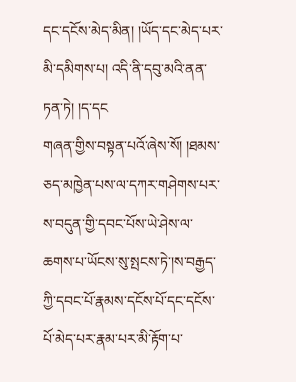དང་དངོས་མེད་མིན། །ཡོད་དང་མེད་པར་མི་དམིགས་པ། འདི་ནི་དབུ་མའི་ནན་ཏན་ཏེ། །ད་དང
གཞན་གྱིས་བསྟན་པའོ་ཞེས་སོ། །ཐམས་ཅད་མཁྱེན་པས་ལ་དཀར་གཤེགས་པར་ས་བདུན་གྱི་དབང་པོས་ཡེ་ཤེས་ལ་ཆགས་པ་ཡོངས་སུ་སྤངས་ཏེ་།ས་བརྒྱད་ཀྱི་དབང་པོ་རྣམས་དངོས་པོ་དང་དངོས་པོ་མེད་པར་རྣམ་པར་མི་རྟོག་པ་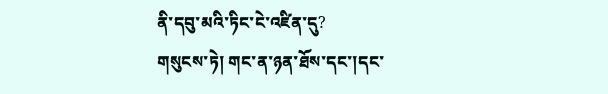ནི་དབུ་མའི་ཏིང་ངེ་འཛིན་དུ?
གསུངས་ཏེ། གང་ན་ཉན་ཐོས་དང་།དང་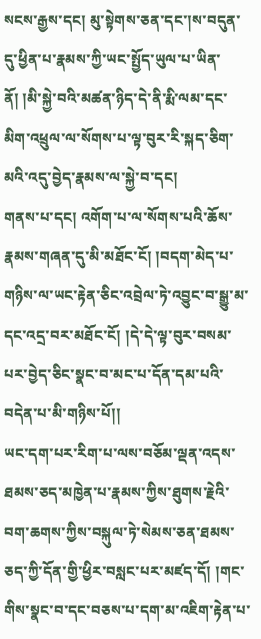སངས་རྒྱས་དང། མུ་སྟེགས་ཅན་དང་།ས་བདུན་དུ་ཕྱིན་པ་རྣམས་ཀྱི་ཡང་སྤྱོད་ཡུལ་པ་ཡིན་ནོ། །མི་སྐྱེ་བའི་མཚན་ཉིད་དེ་ནི་རྨི་ལམ་དང་མིག་འཕྲུལ་ལ་སོགས་པ་ལྟ་བུར་རི་སྐད་ཅིག་མའི་འདུ་བྱེད་རྣམས་ལ་སྐྱེ་བ་དང།
གནས་པ་དང། འགོག་པ་ལ་སོགས་པའི་ཆོས་རྣམས་གཞན་དུ་མི་མཐོང་ངོ། །བདག་མེད་པ་གཉིས་ལ་ཡང་རྟེན་ཅིང་འབྲེལ་ཏེ་འབྱུང་བ་སྒྱུ་མ་དང་འདྲ་བར་མཐོང་ངོ། །དེ་དེ་ལྟ་བུར་བསམ་པར་བྱེད་ཅིང་སྣང་བ་མང་པ་དོན་དམ་པའི་བདེན་པ་མི་གཉིས་པོ།།
ཡང་དག་པར་རིག་པ་ལས་བཅོམ་ལྡན་འདས་ཐམས་ཅད་མཁྱེན་པ་རྣམས་ཀྱིས་ཐུགས་རྗེའི་བག་ཆགས་ཀྱིས་བསྐུལ་ཏེ་སེམས་ཅན་ཐམས་ཅད་ཀྱི་དོན་གྱི་ཕྱིར་བསླང་པར་མཛད་དོ། །གང་གིས་སྣང་བ་དང་བཅས་པ་དག་མ་འཇིག་རྟེན་པ་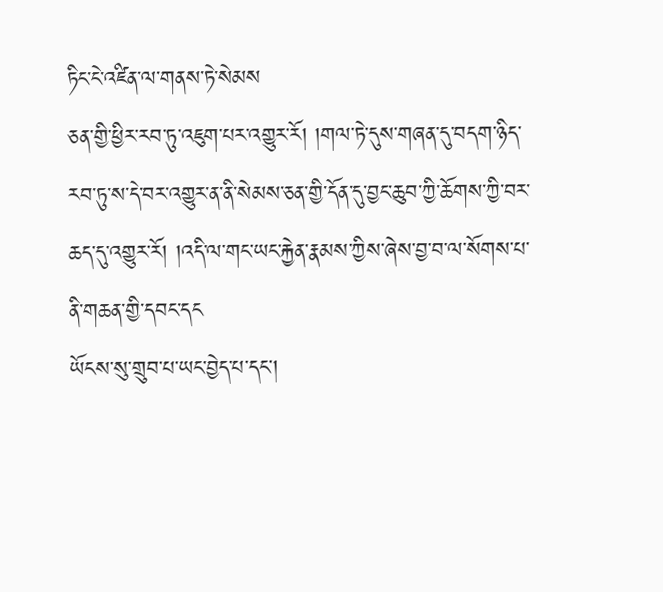ཏིང་ངེ་འཛིན་ལ་གནས་ཏེ་སེམས
ཅན་གྱི་ཕྱིར་རབ་ཏུ་འཇུག་པར་འགྱུར་རོ། །གལ་ཏེ་དུས་གཞན་དུ་བདག་ཉིད་རབ་ཏུ་ས་དེ་བར་འགྱུར་ན་ནི་སེམས་ཅན་གྱི་དོན་དུ་བྱང་ཆུབ་ཀྱི་ཆོགས་ཀྱི་བར་ཆད་དུ་འགྱུར་རོ། །འདི་ལ་གང་ཡང་རྐྱེན་རྣམས་ཀྱིས་ཞེས་བྱ་བ་ལ་སོགས་པ་ནི་གཆན་གྱི་དབང་དང
ཡོངས་སུ་གྲུབ་པ་ཡང་བྱེད་པ་དང།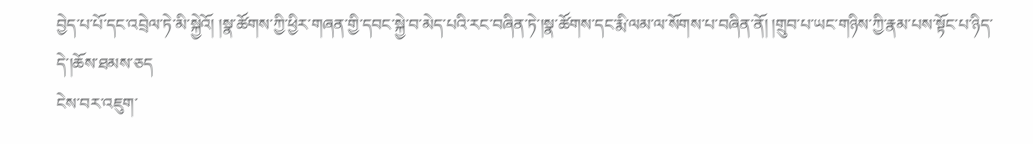བྱེད་པ་པོ་དང་འབྲེལ་ཏེ་མི་སྐྱེའོ། །སྣ་ཚོགས་ཀྱི་ཕྱིར་གཞན་གྱི་དབང་སྐྱེ་བ་མེད་པའི་རང་བཞིན་ཏེ་།སྣ་ཚོགས་དང་རྨི་ལམ་ལ་སོགས་པ་བཞིན་ནོ། །གྲུབ་པ་ཡང་གཉིས་ཀྱི་རྣམ་པས་སྟོང་པ་ཉིད་དེ་།ཆོས་ཐམས་ཅད
ངེས་བར་འཇུག་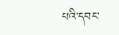པའི་དབང་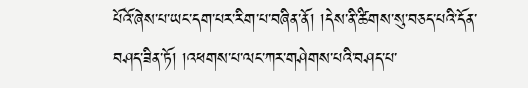པོའོ་ཞེས་པ་ཡང་དག་པར་རིག་པ་བཞིན་ནོ། །དེས་ནི་ཚིགས་སུ་བཅད་པའི་དོན་བཤད་ཟིན་ཏོ། །འཕགས་པ་ལང་ཀར་གཤེགས་པའི་བཤད་པ་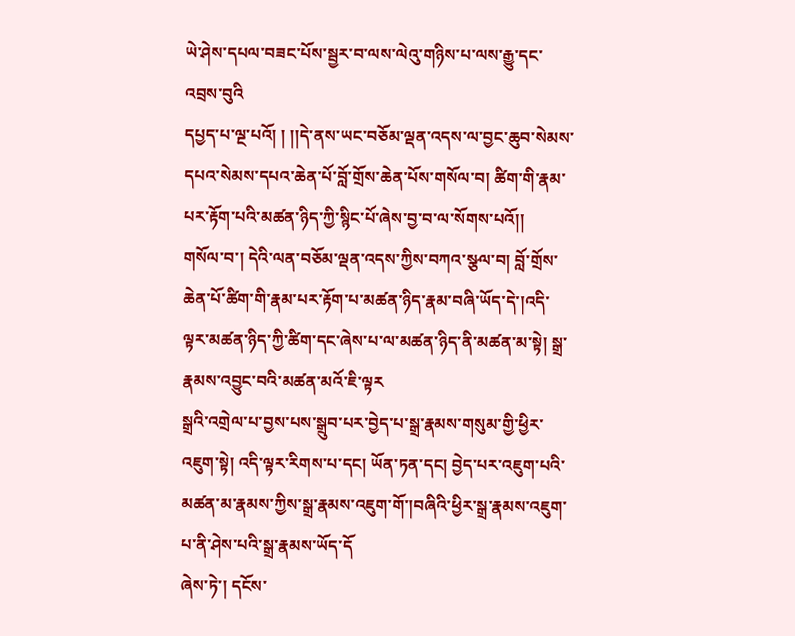ཡེ་ཤེས་དཔལ་བཟང་པོས་སྦྱར་བ་ལས་ལེའུ་གཉིས་པ་ལས་རྒྱུ་དང་འབྲས་བུའི
དཔྱད་པ་ལྔ་པའོ། ། །།དེ་ནས་ཡང་བཅོམ་ལྡན་འདས་ལ་བྱང་ཆུབ་སེམས་དཔའ་སེམས་དཔའ་ཆེན་པོ་བློ་གྲོས་ཆེན་པོས་གསོལ་བ། ཚིག་གི་རྣམ་པར་རྟོག་པའི་མཚན་ཉིད་ཀྱི་སྙིང་པོ་ཞེས་བྱ་བ་ལ་སོགས་པའོ།།
གསོལ་བ་། དེའི་ལན་བཅོམ་ལྡན་འདས་ཀྱིས་བཀའ་སྩལ་བ། བློ་གྲོས་ཆེན་པོ་ཚིག་གི་རྣམ་པར་རྟོག་པ་མཚན་ཉིད་རྣམ་བཞི་ཡོད་དེ་།འདི་ལྟར་མཚན་ཉིད་ཀྱི་ཚིག་དང་ཞེས་པ་ལ་མཚན་ཉིད་ནི་མཚན་མ་སྟེ། སྒྲ་རྣམས་འབྱུང་བའི་མཚན་མའོ་ཇི་ལྟར
སྒྲའི་འགྲེལ་པ་བྱས་པས་སྒྲུབ་པར་བྱེད་པ་སྒྲ་རྣམས་གསུམ་གྱི་ཕྱིར་འཇུག་སྟེ། འདི་ལྟར་རིགས་པ་དང། ཡོན་ཏན་དང། བྱེད་པར་འཇུག་པའི་མཚན་མ་རྣམས་ཀྱིས་སྒྲ་རྣམས་འཇུག་གོ་།བཞིའི་ཕྱིར་སྒྲ་རྣམས་འཇུག་པ་ནི་ཤེས་པའི་སྒྲ་རྣམས་ཡོད་དོ
ཞེས་ཏེ་། དངོས་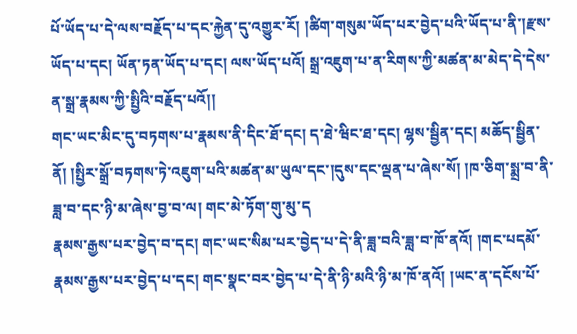པོ་ཡོད་པ་དེ་ལས་བརྗོད་པ་དང་རྐྱེན་དུ་འགྱུར་རོ། །ཚིག་གསུམ་ཡོད་པར་བྱེད་པའི་ཡོད་པ་ནི་།རྫས་ཡོད་པ་དང། ཡོན་ཏན་ཡོད་པ་དང། ལས་ཡོད་པའོ། སྒྲ་འཇུག་པ་ན་རིགས་ཀྱི་མཚན་མ་མེད་དེ་དེས་ན་སྒྲ་རྣམས་ཀྱི་སྤྱིའི་བརྗོད་པའོ།།
གང་ཡང་མིང་དུ་བཏགས་པ་རྣམས་ནི་དིང་ཐོ་དང། ད་ཐེ་ཝིང་ཐ་དང། ལྷས་སྦྱིན་དང། མཆོད་སྦྱིན་ནོ། །སྤྱིར་སྒྲོ་བཏགས་ཏེ་འཇུག་པའི་མཚན་མ་ཡུལ་དང་།དུས་དང་ལྡན་པ་ཞེས་སོ། །ཁ་ཅིག་སྨྲ་བ་ནི་ཟླ་བ་དང་ཉི་མ་ཞེས་བྱ་བ་ལ། གང་མེ་ཏོག་གུ་མུ་ད
རྣམས་རྒྱས་པར་བྱེད་བ་དང། གང་ཡང་སིམ་པར་བྱེད་པ་དེ་ནི་ཟླ་བའི་ཟླ་བ་ཁོ་ནའོ། །གང་པདམོ་རྣམས་རྒྱས་པར་བྱེད་པ་དང། གང་སྣང་བར་བྱེད་པ་དེ་ནི་ཉི་མའི་ཉི་མ་ཁོ་ནའོ། །ཡང་ན་དངོས་པོ་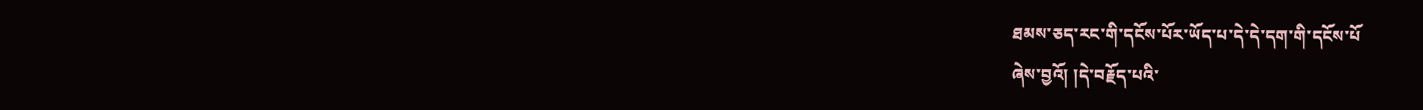ཐམས་ཅད་རང་གི་དངོས་པོར་ཡོད་པ་དེ་དེ་དག་གི་དངོས་པོ
ཞེས་བྱའོ། །དེ་བརྗོད་པའི་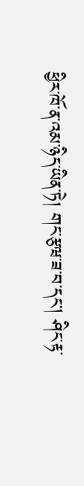ཕྱིར་ཁོ་ན་འམ་ཉིད་ཡིན་ཏེ། གང་རྩཝ་ཟ་བ་དང། ཤིང་རྟ་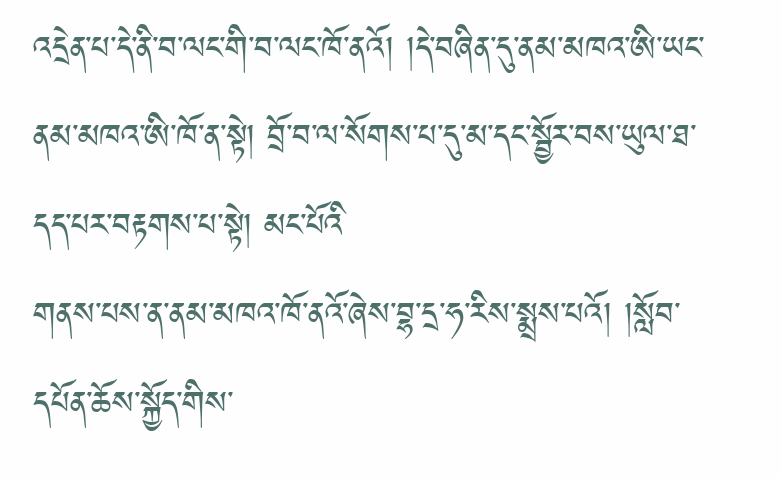འདྲེན་པ་དེ་ནི་བ་ལང་གི་བ་ལང་ཁོ་ནའོ། །དེ་བཞིན་དུ་ནམ་མཁའ་ཨི་ཡང་ནམ་མཁའ་ཨི་ཁོ་ན་སྟེ། བྲོ་བ་ལ་སོགས་པ་དུ་མ་དང་སྦྱོར་བས་ཡུལ་ཐ་དད་པར་བརྟགས་པ་སྟེ། མང་པོའི
གནས་པས་ན་ནམ་མཁའ་ཁོ་ནའོ་ཞེས་བྷ་དྲ་ཧ་རིས་སྨྲས་པའོ། །སློབ་དཔོན་ཆོས་སྐྱོད་གིས་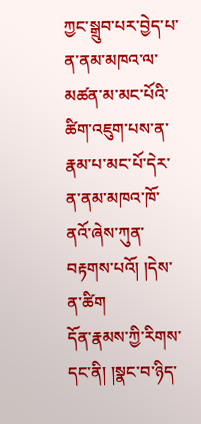ཀྱང་སྒྲུབ་པར་བྱེད་པ་ན་ནམ་མཁའ་ལ་མཚན་མ་མང་པོའི་ཚིག་འཇུག་པས་ན་རྣམ་པ་མང་པོ་དེར་ན་ནམ་མཁའ་ཁོ་ནའོ་ཞེས་ཀུན་བརྟགས་པའོ། །དེས་ན་ཚིག
དོན་རྣམས་ཀྱི་རིགས་དང་ནི། །སྣང་བ་ཉིད་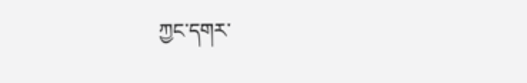ཀྱང་དགར་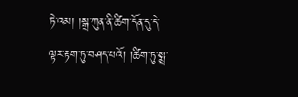ཏེ་འམ། །སྒྲ་ཀུན་ནི་ཚིག་དོན་དུ་དེ་ལྟར་རྟག་ཏུ་བཤད་པའོ། །ཚིག་ཏུ་སྨྲ་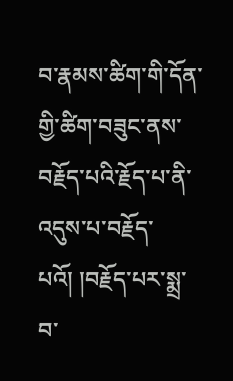བ་རྣམས་ཚིག་གི་དོན་གྱི་ཚིག་བཟུང་ནས་བརྗོད་པའི་རྗོད་པ་ནི་འདུས་པ་བརྗོད་པའོ། །བརྗོད་པར་སྨྲ་བ་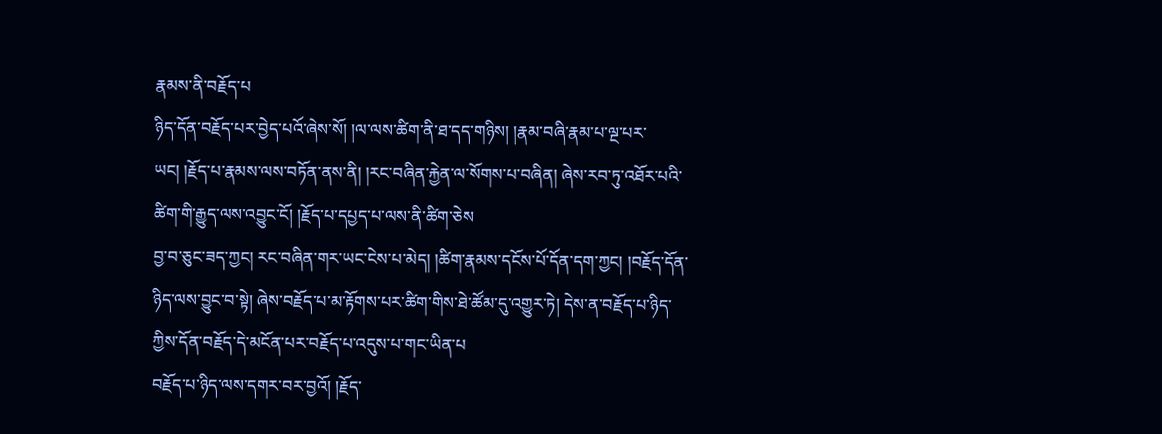རྣམས་ནི་བརྗོད་པ
ཉིད་དོན་བརྗོད་པར་བྱེད་པའོ་ཞེས་སོ། །ལ་ལས་ཚིག་ནི་ཐ་དད་གཉིས། །རྣམ་བཞི་རྣམ་པ་ལྔ་པར་ཡང། །རྗོད་པ་རྣམས་ལས་བཏོན་ནས་ནི། །རང་བཞིན་རྐྱེན་ལ་སོགས་པ་བཞིན། ཞེས་རབ་ཏུ་འཐོར་པའི་ཚིག་གི་རྒྱུད་ལས་འབྱུང་ངོ། །རྗོད་པ་དཔྱད་པ་ལས་ནི་ཚིག་ཅེས
བྱ་བ་ཅུང་ཟད་ཀྱང། རང་བཞིན་གར་ཡང་ངེས་པ་མེད། །ཚིག་རྣམས་དངོས་པོ་དོན་དག་ཀྱང། །བརྗོད་དོན་ཉིད་ལས་བྱུང་བ་སྟེ། ཞེས་བརྗོད་པ་མ་རྟོགས་པར་ཚིག་གིས་ཐེ་ཚོམ་དུ་འགྱུར་ཏེ། དེས་ན་བརྗོད་པ་ཉིད་ཀྱིས་དོན་བརྗོད་དེ་མངོན་པར་བརྗོད་པ་འདུས་པ་གང་ཡིན་པ
བརྗོད་པ་ཉིད་ལས་དགར་བར་བྱའོ། །རྗོད་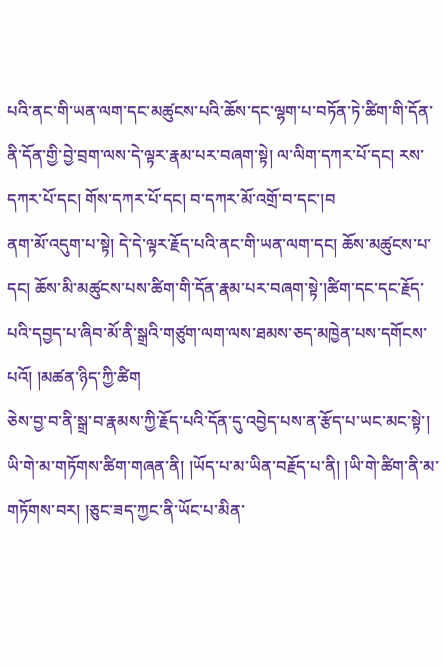པའི་ནང་གི་ཡན་ལག་དང་མཚུངས་པའི་ཆོས་དང་ལྷག་པ་བཏོན་ཏེ་ཚིག་གི་དོན་ནི་དོན་གྱི་བྱེ་བྲག་ལས་དེ་ལྟར་རྣམ་པར་བཞག་སྟེ། ལ་ལིག་དཀར་པོ་དང། རས་དཀར་པོ་དང། གོས་དཀར་པོ་དང། བ་དཀར་མོ་འགྲོ་བ་དང་།བ
ནག་མོ་འདུག་པ་སྟེ། དེ་དེ་ལྟར་རྗོད་པའི་ནང་གི་ཡན་ལག་དང། ཆོས་མཚུངས་པ་དང། ཆོས་མི་མཚུངས་པས་ཚིག་གི་དོན་རྣམ་པར་བཞག་སྟེ་།ཚིག་དང་དང་རྗོད་པའི་དབྱད་པ་ཞིབ་མོ་ནི་སྒྲའི་གཙུག་ལག་ལས་ཐམས་ཅད་མཁྱེན་པས་དགོངས་པའོ། །མཚན་ཉིད་ཀྱི་ཚིག
ཅེས་བྱ་བ་ནི་སྒྲ་བ་རྣམས་ཀྱི་རྗོད་པའི་དོན་དུ་འབྱེད་པས་ན་རྩོད་པ་ཡང་མང་སྟེ་། ཡི་གེ་མ་གཏོགས་ཚིག་གཞན་ནི། །ཡོད་པ་མ་ཡིན་བརྗོད་པ་ནི། །ཡི་གེ་ཚིག་ནི་མ་གཏོགས་བར། །ཅུང་ཟད་ཀྱང་ནི་ཡོང་པ་མིན་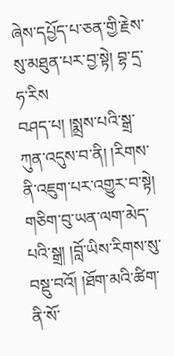ཞེས་དཔྱོད་པ་ཅན་གྱི་རྗེས་སུ་མཐུན་པར་བྱ་སྟེ། བྷ་དྲ་ཧ་རིས
བཤད་པ། །སྨྲས་པའི་སྒྲ་ཀུན་འདུས་བ་ནི། །རིགས་ནི་འཇུག་པར་འགྱུར་བ་སྟེ། གཅིག་བུ་ཡན་ལག་མེད་པའི་སྒྲ། །བློ་ཡིས་རིགས་སུ་བསྡུ་བའོ། །ཐོག་མའི་ཚིག་ནི་སོ་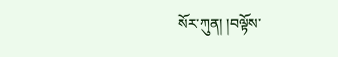སོར་ཀུན། །བལྟོས་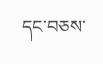དང་བཅས་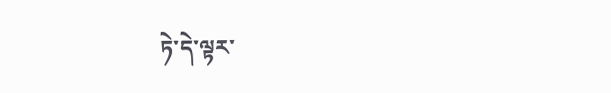ཏེ་དེ་ལྟར་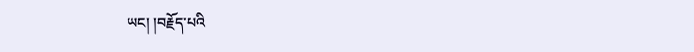ཡང། །བརྗོད་པའི